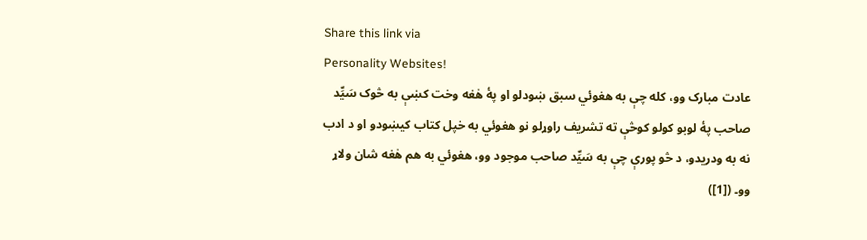Share this link via
Personality Websites!
عادت مبارک وو، کله چې به هغوئي سبق ښودلو او پۀ هٰغه وخت کښې به څوک سَيِّد صاحب پۀ لوبو کولو کوڅې ته تشريف راوړلو نو هغوئي به خپل کتاب کيښودو او د ادب نه به ودريدو، د څو پورې چې به سَيِّد صاحب موجود وو، هغوئي به هم هٰغه شان ولاړ وو۔ ([1])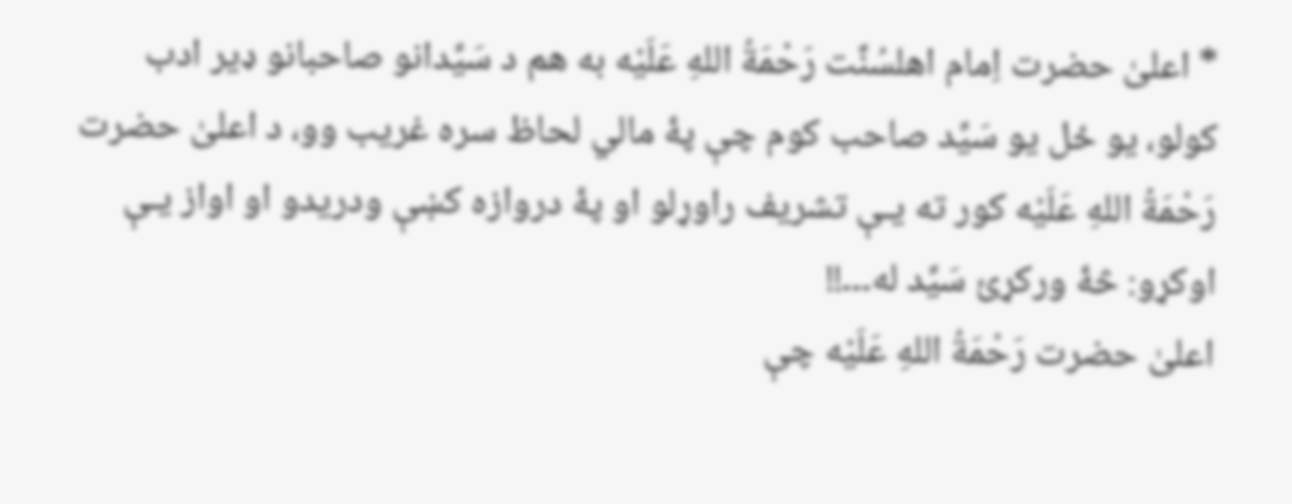* اعلیٰ حضرت اِمام اهلسُنَّت رَحْمَةُ اللهِ عَلَيْه به هم د سَيِّدانو صاحبانو ډير ادب کولو، يو ځل يو سَيِّد صاحب کوم چې پۀ مالي لحاظ سره غريب وو، د اعلیٰ حضرت رَحْمَةُ اللهِ عَلَيْه کور ته يـې تشريف راوړلو او پۀ دروازه کښې ودريدو او اواز يـې اوکړو: څۀ ورکړئ سَيِّد له۔۔۔!!
اعلیٰ حضرت رَحْمَةُ اللهِ عَلَيْه چې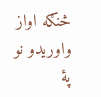څنګه اواز واوريدو نو پۀ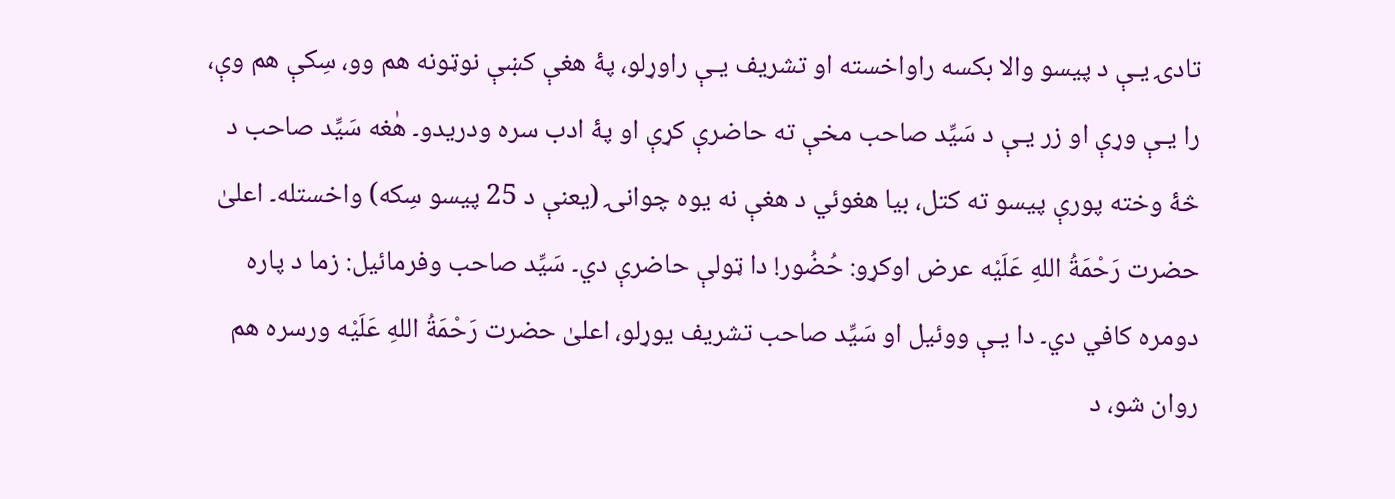تادۍ يـې د پيسو والا بکسه راواخسته او تشريف يـې راوړلو، پۀ هغې کښې نوټونه هم وو، سِکې هم وې، را يـې وړې او زر يـې د سَيِّد صاحب مخې ته حاضرې کړې او پۀ ادب سره ودريدو۔ هٰغه سَيِّد صاحب د څۀ وخته پورې پيسو ته کتل، بيا هغوئي د هغې نه يوه چوانۍ (يعنې د 25 پيسو سِکه) واخستله۔ اعلیٰ حضرت رَحْمَةُ اللهِ عَلَيْه عرض اوکړو: حُضُور! دا ټولې حاضرې دي۔ سَيِّد صاحب وفرمائيل: زما د پاره دومره کافي دي۔ دا يـې ووئيل او سَيِّد صاحب تشريف يوړلو، اعلیٰ حضرت رَحْمَةُ اللهِ عَلَيْه ورسره هم روان شو، د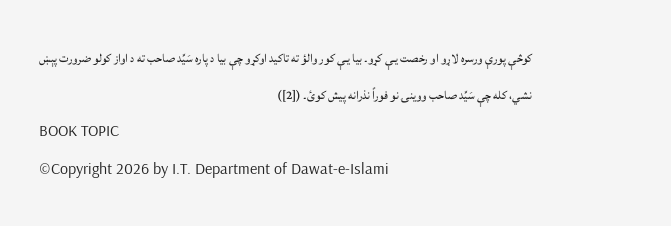کوڅې پورې ورسره لاړو او رخصت يـې کړو۔ بيا يـې کور والؤ ته تاکيد اوکړو چې بيا د پاره سَيِّد صاحب ته د اواز کولو ضرورت پېښ نشي، کله چې سَيِّد صاحب ووينۍ نو فوراً نذرانه پيش کوئ۔ ([2])
BOOK TOPIC
©Copyright 2026 by I.T. Department of Dawat-e-Islami